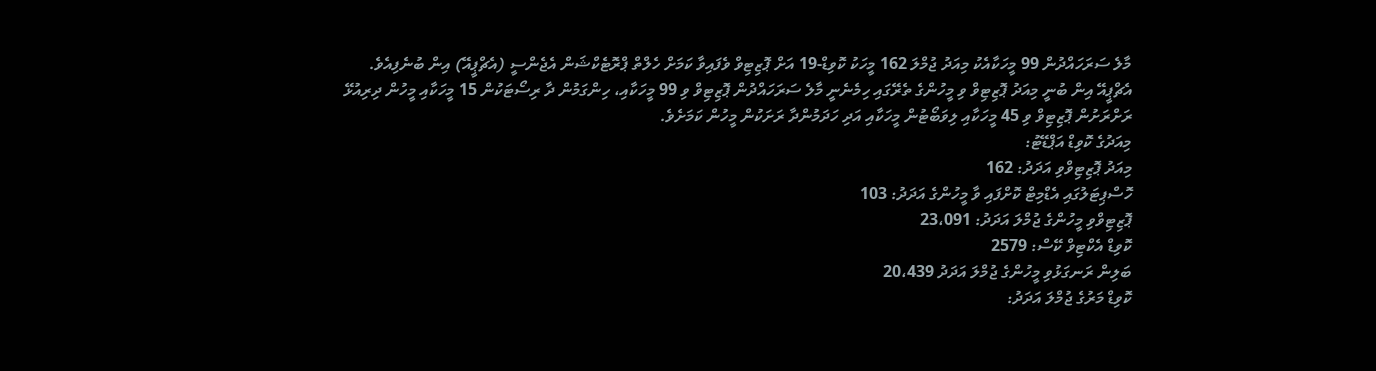މާލެ ސަރަހައްދުން 99 މީހަކާއެކު މިއަދު ޖުމްލަ 162 މީހަކު ކޮވިޑް-19 އަށް ޕޮޒިޓިވް ވެފައިވާ ކަމަށް ހެލްތް ޕްރޮޓެކްޝަން އެޖެންސީ (އެޗްޕީއޭ) އިން ބުނެފިއެވެ.
އެޗްޕީއޭ އިން ބުނީ މިއަދު ޕޮޒިޓިވް ވި މީހުންގެ ތެރޭގައި ހިމެނެނީ މާލެ ސަރަހައްދުން ޕޮޒިޓިވް ވި 99 މީހަކާއި، ހިންގަމުން ދާ ރިސޯޓަކުން 15 މީހަކާއި މީހުން ދިރިއުޅޭ ރަށްރަށުން ޕޮޒިޓިވް ވި 45 މީހަކާއި ލިވަބޯޓުން މީހަކާއި އަދި ހަދަމުންދާ ރަށަކުން މީހުން ކަމަށެވެ.
މިއަދުގެ ކޮވިޑް އަޕްޑޭޓު:
މިއަދު ޕޮޒިޓިވްވި އަދަދު: 162
ހޮސްޕިޓަލުގައި އެޑްމިޓް ކޮށްފައި ވާ މީހުންގެ އަދަދު: 103
ޕޮޒިޓިވްވި މީހުންގެ ޖުމްލަ އަދަދު: 23،091
ކޮވިޑް އެކްޓިވް ކޭސް: 2579
ބަލިން ރަނގަޅުވި މީހުންގެ ޖުމްލަ އަދަދު 20،439
ކޮވިޑް މަރުގެ ޖުމްލަ އަދަދު: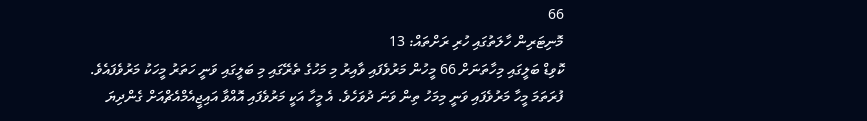66
މޮނިޓަރިން ހާލަތުގައި ހުރި ރަށްތައް: 13
ކޮވިޑް ބަލީގައި މިހާތަނަށް 66 މީހުން މަރުވެފައި ވާއިރު މި މަހުގެ ތެރޭގައި މި ބަލީގައި ވަނީ ހަތަރު މީހަކު މަރުވެފައެވެ. ފުރަތަމަ މީހާ މަރުވެފައި ވަނީ މިމަހު ތިން ވަނަ ދުވަހެވެ. އެ މީހާ އަކީ މަރުވެފައި އޮއްވާ އައިޖީއެމްއެޗްއަށް ގެންދިޔަ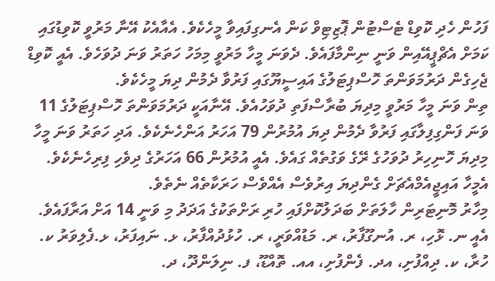ފަހުން ހެދި ކޮވިޑް ޓެސްޓުން ޕޮޒިޓިވް ކަން އެނގިފައިވާ މީހެކެވެ. އެއާއެކު އޭނާ މަރުވީ ކޮވިޑުގައި ކަމަށް އެޗްޕީއޭއިން ވަނީ ނިންމާފައެވެ. ދެވަނަ މީހާ މަރުވީ މިމަހު ހަތަރު ވަނަ ދުވަހެވެ. އެއީ ކޮވިޑް ޖެހިގެން ދަރުމަވަންތަ ހޮސްޕިޓަލުގެ އައިސީޔޫގައި ފަރުވާ ދެމުން ދިޔަ މީހެކެވެ.
ތިން ވަނަ މީހާ މަރުވީ މިދިޔަ ބުރާސްފަތި ދުވަހުއެވެ. އޭނާއަކީ ދަރުމަވަންތަ ހޮސްޕިޓަލުގެ 11 ވަނަ ފަންގިފިލާގައި ފަރުވާ ދެމުން ދިޔަ އުމުރުން 79 އަހަރު އަންހެނެކެވެ. އަދި ހަތަރު ވަނަ މީހާ މިދިޔަ ހޮނިހިރު ދުވަހުގެ ރޭގެ ވަގުތެއް ގައެވެ. އެއީ އުމުރުން 66 އަހަރުގެ ދިވެހި ފިރިހެނެކެވެ. އެމީހާ އައިޖީއެމްއެޗަށް ގެންދިޔަ އިރުވެސް އެއްވެސް ހަރަކާތެއް ނެތެވެ.
މިހާރު މޮނިޓަރިން ހާލަތަށް ބަދަލުކޮށްފައި ހުރި ރަށްތަކުގެ އަދަދު މި ވަނީ 14 އަށް އަރާފައެވެ. އެއީ ނ. ޅޮހި، ރ. އުނގޫފާރު، ރ. މަޑުއްވަރީ، ރ. ހުޅުދުއްފާރު، ޅ. ނައިފަރު، ޅ.ފެލިވަރު ކ. ހުރާ، ކ. ދިއްފުށި، އދ. ފެންފުށި، އއ. ތޮއްޑޫ، ފ. ނިލަންދޫ، ދ.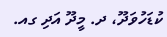ކުޑަހުވަދޫ، ދ. މީދޫ އަދި ގއ.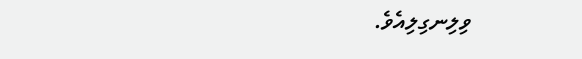ވިލިނގިލިއެވެ.